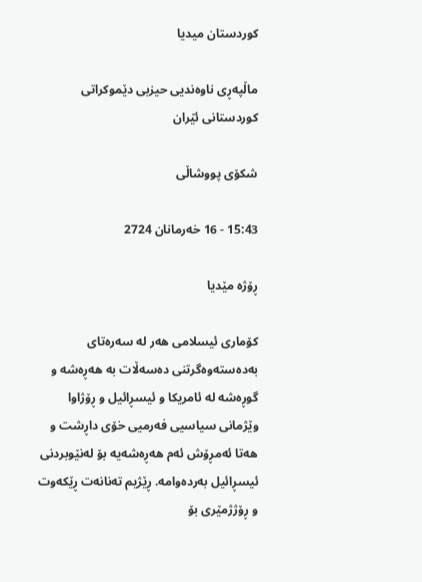کوردستان میدیا

ماڵپەڕی ناوەندیی حیزبی دێموکراتی کوردستانی ئێران

شکۆی پووشاڵی

15:43 - 16 خەرمانان 2724

ڕۆژە مێدیا

کۆماری ئیسلامی هەر لە سەرەتای بەدەستەوەگرتنی دەسەڵات بە هەڕەشە و گوڕەشە لە ئامریکا و ئیسڕائیل و ڕۆژاوا وێژمانی سیاسیی فەرمیی خۆی داڕشت و هەتا ئەمڕۆش ئەم هەڕەشەیە بۆ لەنێوبردنی ئیسڕائیل بەردەوامە. ڕێژیم تەنانەت ڕێکەوت و ڕۆژژمێری بۆ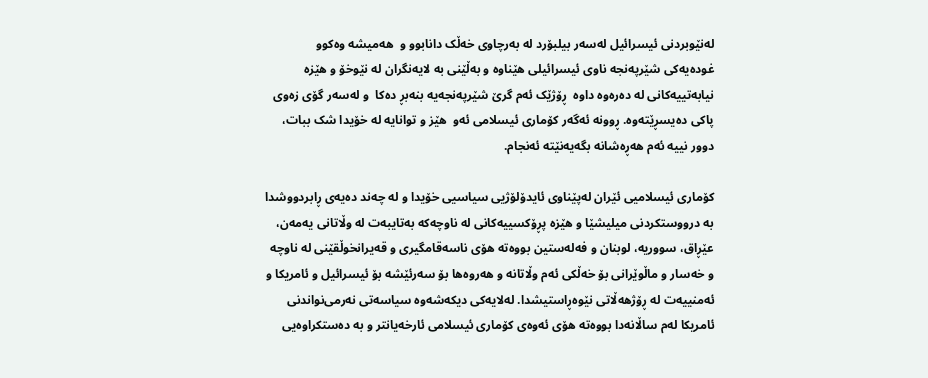لەنێوبردنی ئیسرائیل لەسەر بیلبۆرد لە بەرچاوی خەڵک دانابوو و  هەمیشە وەکوو غودەیەکی شێرپەنجە ناوی ئیسرائیلی هێناوە و بەڵێنی به لایەنگران لە نێوخۆ و هێزە نیابەتییەکانی له دەرەوە داوە  ڕۆژێک ئەم گرێ شێرپەنجەیە بنەبڕ دەکا  و لەسەر گۆی زەوی پاکی دەیسڕێتەوە. ڕوونە ئەگەر کۆماری ئیسلامی ئەو  هێز و توانایە لە خۆیدا شک ببات، دوور نییە ئەم هەڕەشانە بگەیەنێتە ئەنجام.

کۆماری ئیسلامیی ئێران لەپێناوی ئایدۆلۆژیی سیاسیی خۆیدا و لە چەند دەیەی ڕابردووشدا بە درووستکردنی میلیشێا و هێزە پڕۆکسییەکانی لە ناوچەکە بەتایبەت لە وڵاتانی یەمەن، عێڕاق، سووریە، لوبنان و فەلەستین بووەتە هۆی ناسەقامگیری و قەیرانخوڵقێنی لە ناوچە و خەسار و ماڵوێرانی بۆ خەڵکی ئەم وڵاتانە و هەروەها بۆ سەرئێشە بۆ ئیسرائیل و ئامریکا و ئەمنییەت لە ڕۆژهەڵاتی نێوەڕاستیشدا. لەلایەکی دیکەشەوە سیاسەتی نەرمی‌نواندنی ئامریکا لەم ساڵانەدا بووەتە هۆی ئەوەی کۆماری ئیسلامی ئارخەیانتر و بە دەستکراوەیی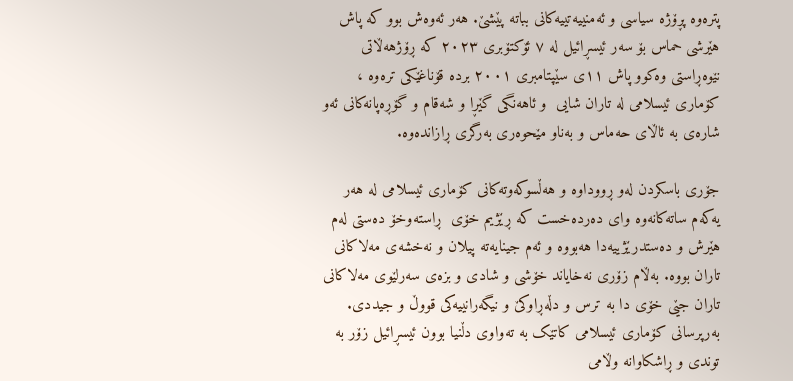پترەوە پڕۆژە سیاسی و ئەمنییەتییەکانی بباتە پێشێ. هەر ئەوەش بوو کە پاش هێرشی حماس بۆ سەر ئیسڕائیل لە ٧ ئۆکتۆبری ٢٠٢٣ کە ڕۆژهەڵاتی نێوەڕاستی وەکوو پاش ١١ی سێپتامبری ٢٠٠١ بردە قۆناغێکی ترەوە ، کۆماری ئیسلامی لە تاران شایی  و ئاهەنگی گێڕا و شەقام و گۆڕەپانەکانی ئەو شارەی بە ئاڵای حەماس و بەناو مێحوەری بەرگری ڕازاندەوە.

جۆری باسکردن لەو ڕووداوە و هەڵسوکەوتەکانی کۆماری ئیسلامی لە هەر یەکەم ساتەکانەوە وای دەردەخست کە ڕێژیم خۆی  ڕاستەوخۆ دەستی لەم هێرش و دەستدرێژییەدا هەبووە و ئەم جینایەتە پیلان و نەخشەی مەلاکانی تاران بووە. بەڵام زۆری نەخایاند خۆشی و شادی و بزەی سەرلێوی مەلاکانی تاران جێی خۆی دا بە ترس و دڵەڕاوکێ و نیگەرانییەکی قووڵ و جیددی. بەرپرسانی کۆماری ئیسلامی کاتێک بە تەواوی دڵنیا بوون ئیسڕائیل زۆر بە توندی و ڕاشکاوانە وڵامی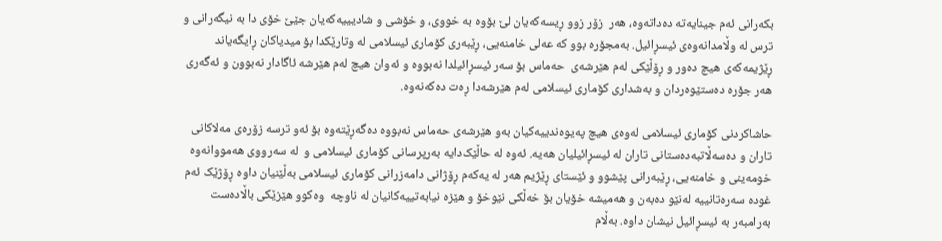بکەرانی ئەم جینایەتە دەداتەوە، هەر  زۆر زوو ڕیسەکەیان لێ بۆوە بە خووی، و خۆشی و شادیییەکەیان جێێ خۆی دا بە نیگەرانی و ترس لە وڵامدانەوەی ئیسڕائیل. بەمجۆرە بوو کە عەلی خامنەیی، ڕێبەری کۆماری ئیسلامی لە وتارێکدا بۆ میدیاکان ڕایگەیاند ڕێژیمەکەی هیچ دەور و ڕۆڵێکی لەم هێرشەی  حەماس بۆ سەر ئیسڕائیلدا نەبووە و ئەوان هیچ لەم هێرشە ئاگادار نەبوون و ئەگەری هەر جۆرە دەستێوەردان و بەشداری کۆماری ئیسلامی لەم هێرشەدا ڕەت دەکەنەوە.

حاشاکردنی کۆماری ئیسلامی لەوەی هیچ پەیوەندییەکیان بەو هێرشەی حەماس نەبووە دەگەڕێتەوە بۆ ئەو ترسە زۆرەی مەلاکانی تاران و دەسەڵاتبەدەستانی تاران لە ئیسڕائیلیان هەیە. ئەوە لە حاڵێک‌دایە بەرپرسانی کۆماری ئیسلامی و  لە سەرووی هەمووانەوە خومەینی و خامنەیی، ڕێبەرانی پێشوو و ئێستای ڕێژیم هەر لە یەکەم ڕۆژانی دامەزرانی کۆماری ئیسلامی بەڵێنیان داوە ڕۆژێک ئەم غودە سەرەتانییە لەنێو دەبەن و هەمیشە خۆیان بۆ خەڵکی نێوخۆ و هێزە نیابەتییەکانیان لە ناوچە  وەکوو هێزێکی باڵادەست بەرامبەر بە ئیسڕائیل نیشان داوە. بەڵام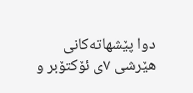دوا پێشهاتەکانی هێرشی ٧ی ئۆکتۆبر و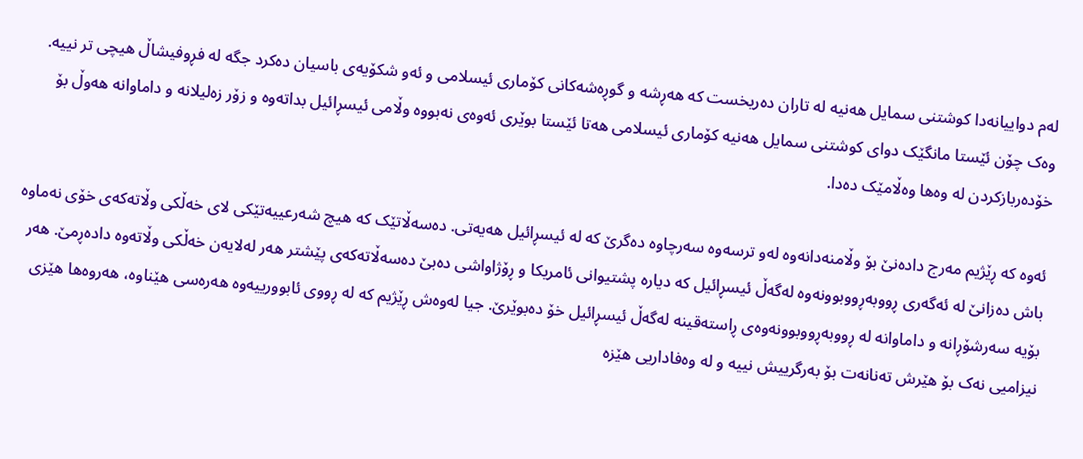لەم دواییانەدا کوشتنی سمایل هەنیە لە تاران دەریخست کە هەڕشە و گوڕەشەکانی کۆماری ئیسلامی و ئەو شکۆیەی باسیان دەکرد جگە لە فڕوفیشاڵ هیچی تر نییە. وەک چۆن ئێستا مانگێک دوای کوشتنی سمایل هەنیە کۆماری ئیسلامی هەتا ئێستا بوێری ئەوەی نەبووە وڵامی ئیسڕائیل بداتەوە و زۆر زەلیلانە و داماوانە هەوڵ بۆ خۆدەربازکردن لە وەها وەڵامێک دەدا.

ئەوە کە ڕێژیم مەرج دادەنێ بۆ وڵامنەدانەوە لەو ترسەوە سەرچاوە دەگرێ کە لە ئیسڕائیل هەیەتی. دەسەڵاتێک کە هیچ شەرعییەتێکی لای خەڵکی وڵاتەکەی خۆی نەماوە باش دەزانێ لە ئەگەری ڕووبەڕووبوونەوە لەگەڵ ئیسڕائیل کە دیارە پشتیوانی ئامریکا و ڕۆژاواشی دەبێ دەسەڵاتەکەی پێشتر هەر لەلایەن خەڵکی وڵاتەوە دادەڕمێ. هەر بۆیە سەرشۆڕانە و داماوانە لە ڕووبەڕووبوونەوەی ڕاستەقینە لەگەڵ ئیسڕائیل خۆ دەبوێرێ. جیا لەوەش ڕێژیم کە لە ڕووی ئابوورییەوە هەرەسی هێناوە، هەروەها هێزی نیزامیی نەک بۆ هێرش تەنانەت بۆ بەرگرییش نییە و لە وەفاداریی هێزە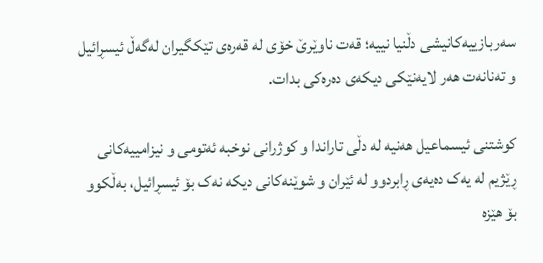سەربازییەکانیشی دڵنیا نییە؛ قەت ناوێرێ خۆی لە قەرەی تێکگیران لەگەڵ ئیسڕائیل و تەنانەت هەر لایەنێکی دیکەی دەرەکی بدات.

کوشتنی ئیسماعیل هەنیە لە دڵی تاراندا و کوژرانی نوخبە ئەتومی و نیزامییەکانی ڕێژیم لە یەک دەیەی ڕابردوو لە ئێران و شوێنەکانی دیکە نەک بۆ ئیسڕائیل، بەڵکوو بۆ هێزە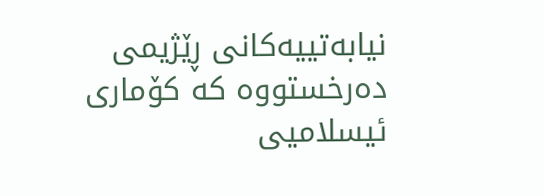نیابەتییەکانی ڕێژیمی دەرخستووە کە کۆماری ئیسلامیی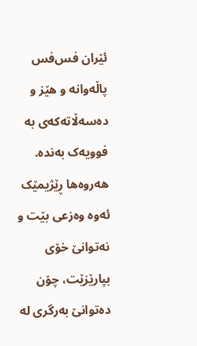ئێران فس‌فس پاڵەوانە و هێز و دەسەڵاتەکەی بە فوویەک بەندە. هەروەها ڕێژیمێک ئەوە وەزعی بێت و نەتوانێ خۆی بپارێزێت، چۆن دەتوانێ بەرگری لە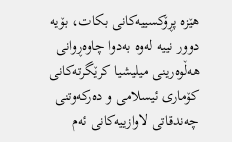هێزە پڕۆکسییەکانی بکات، بۆیە دوور نییە لەوە بەدوا چاوەڕوانی هەڵوەرینی میلیشیا کرێگرتەکانی کۆماری ئیسلامی و دەرکەوتنی چەندقاتی لاوازییەکانی ئەم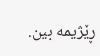ڕێژیمە بین.